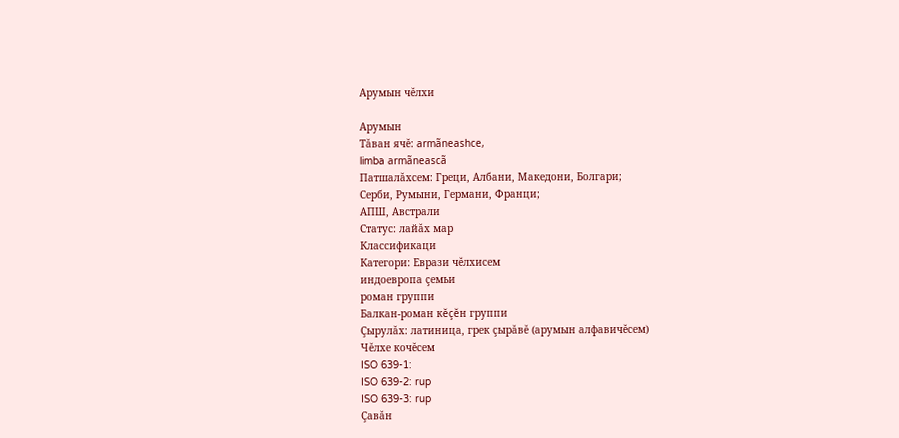Арумын чĕлхи

Арумын
Тăван ячĕ: armãneashce,
limba armãneascã
Патшалăхсем: Греци, Албани, Македони, Болгари;
Серби, Румыни, Германи, Франци;
АПШ, Австрали
Статус: лайăх мар
Классификаци
Категори: Еврази чĕлхисем
индоевропа çемьи
роман группи
Балкан-роман кĕçĕн группи
Çырулăх: латиница, грек çырăвĕ (арумын алфавичĕсем)
Чĕлхе кочĕсем
ISO 639-1:
ISO 639-2: rup
ISO 639-3: rup
Çавăн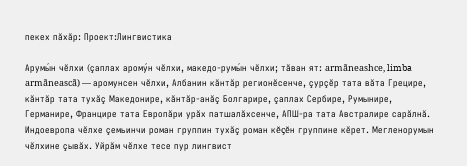пекех пăхăр: Проект:Лингвистика

Арумы́н чĕлхи (çаплах арому́н чĕлхи, македо-румы́н чĕлхи; тăван ят: armãneashce, limba armãneascã) — аромунсен чĕлхи, Албанин кăнтăр регионĕсенче, çурçĕр тата вăта Грецире, кăнтăр тата тухăç Македонире, кăнтăр-анăç Болгарире, çаплах Сербире, Румынире, Германире, Францире тата Европăри урăх патшалăхсенче, АПШ-ра тата Австралире сарăлнă. Индоевропа чĕлхе çемьинчи роман группин тухăç роман кĕçĕн группине кĕрет. Мегленорумын чĕлхине çывăх. Уйрăм чĕлхе тесе пур лингвист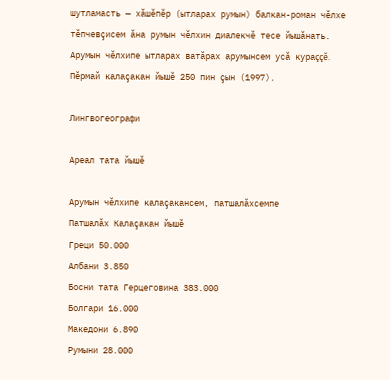шутламасть — хăшĕпĕр (ытларах румын) балкан-роман чĕлхе тĕпчевçисем ăна румын чĕлхин диалекчĕ тесе йышăнать. Арумын чĕлхипе ытларах ватăрах арумынсем усă кураççĕ. Пĕрмай калаçакан йышĕ 250 пин çын (1997).

Лингвогеографи

Ареал тата йышĕ

Арумын чĕлхипе калаçакансем, патшалăхсемпе
Патшалăх Калаçакан йышĕ
Греци 50.000
Албани 3.850
Босни тата Герцеговина 383.000
Болгари 16.000
Македони 6.890
Румыни 28.000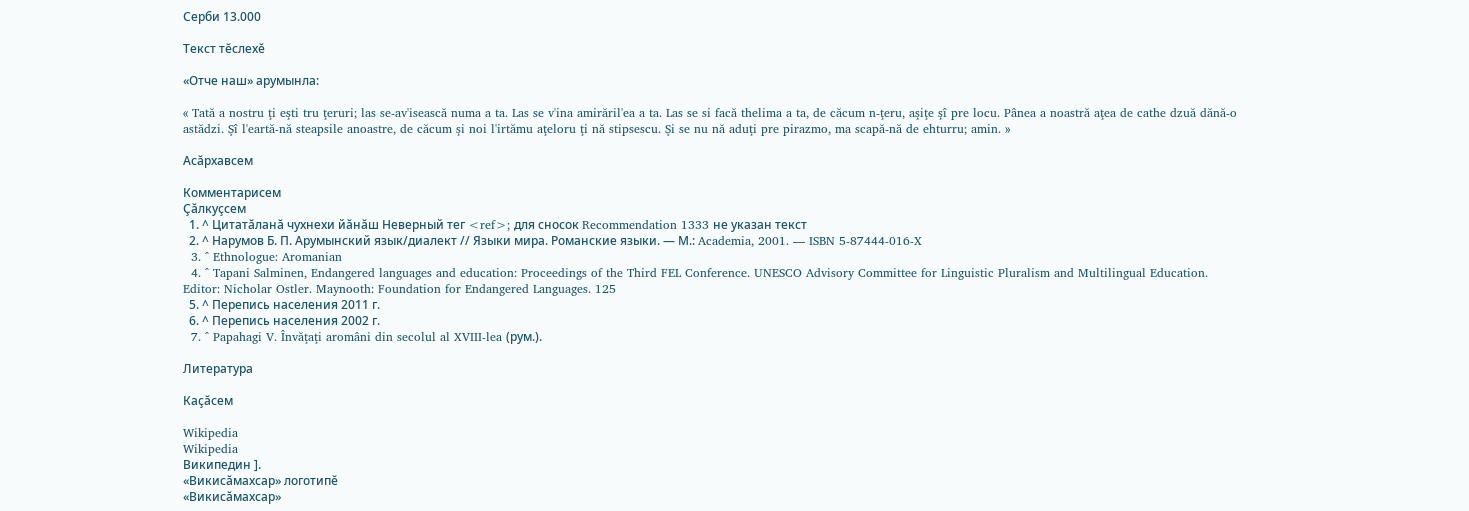Серби 13.000

Текст тĕслехĕ

«Отче наш» арумынла:

« Tată a nostru ţi eşti tru ţeruri; las se-av'isească numa a ta. Las se v'ina amirăril'ea a ta. Las se si facă thelima a ta, de căcum n-ţeru, aşiţe şî pre locu. Pânea a noastră aţea de cathe dzuă dănă-o astădzi. Şî l'eartă-nă steapsile anoastre, de căcum şi noi l'irtămu aţeloru ţi nă stipsescu. Şi se nu nă aduţi pre pirazmo, ma scapă-nă de ehturru; amin. »

Асăрхавсем

Комментарисем
Çăлкуçсем
  1. ^ Цитатăланă чухнехи йăнăш Неверный тег <ref>; для сносок Recommendation 1333 не указан текст
  2. ^ Нарумов Б. П. Арумынский язык/диалект // Языки мира. Романские языки. — М.: Academia, 2001. — ISBN 5-87444-016-X
  3. ^ Ethnologue: Aromanian
  4. ^ Tapani Salminen, Endangered languages and education: Proceedings of the Third FEL Conference. UNESCO Advisory Committee for Linguistic Pluralism and Multilingual Education. Editor: Nicholar Ostler. Maynooth: Foundation for Endangered Languages. 125
  5. ^ Перепись населения 2011 г.
  6. ^ Перепись населения 2002 г.
  7. ^ Papahagi V. Învăţaţi aromâni din secolul al XVIII-lea (рум.).

Литература

Каçăсем

Wikipedia
Wikipedia
Википедин ].
«Викисăмахсар» логотипĕ
«Викисăмахсар»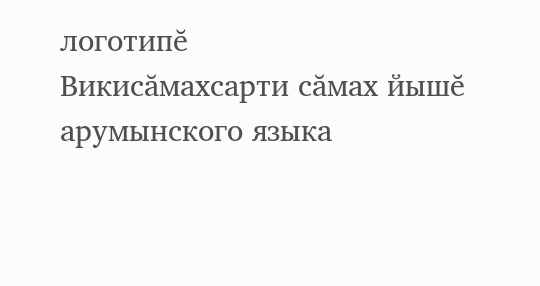логотипĕ
Викисăмахсарти сăмах йышĕ арумынского языка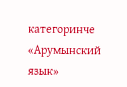категоринче «Арумынский язык»